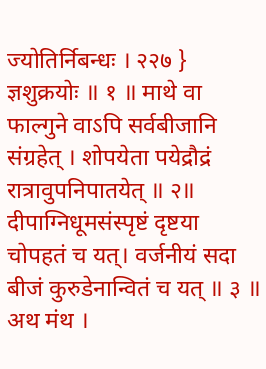ज्योतिर्निबन्धः । २२७ } ज्ञशुक्रयोः ॥ १ ॥ माथे वा फाल्गुने वाऽपि सर्वबीजानि संग्रहेत् । शोपयेता पयेद्रौद्रं रात्रावुपनिपातयेत् ॥ २॥ दीपाग्निधूमसंस्पृष्टं दृष्टया चोपहतं च यत्। वर्जनीयं सदा बीजं कुरुडेनान्वितं च यत् ॥ ३ ॥ अथ मंथ ।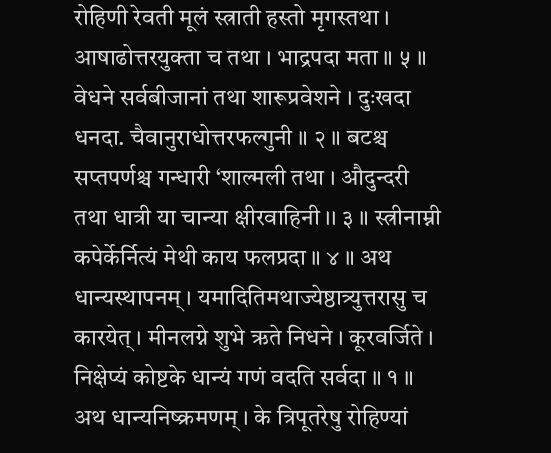रोहिणी रेवती मूलं स्त्राती हस्तो मृगस्तथा । आषाढोत्तरयुक्ता च तथा । भाद्रपदा मता ॥ ५ ॥ वेधने सर्वबीजानां तथा शारूप्रवेशने । दुःखदा धनदा. चैवानुराधोत्तरफल्गुनी ॥ २ ॥ बटश्च सप्तपर्णश्च गन्धारी ‘शाल्मली तथा । औदुन्दरी तथा धात्री या चान्या क्षीरवाहिनी ।। ३ ॥ स्त्रीनाम्नी कपेर्केर्नित्यं मेथी काय फलप्रदा ॥ ४ ॥ अथ धान्यस्थापनम् । यमादितिमथाज्येष्ठात्र्युत्तरासु च कारयेत् । मीनलग्ने शुभे ऋते निधने । कूरवर्जिते । निक्षेप्यं कोष्टके धान्यं गणं वदति सर्वदा ॥ १ ॥ अथ धान्यनिष्क्रमणम् । के त्रिपूतरेषु रोहिण्यां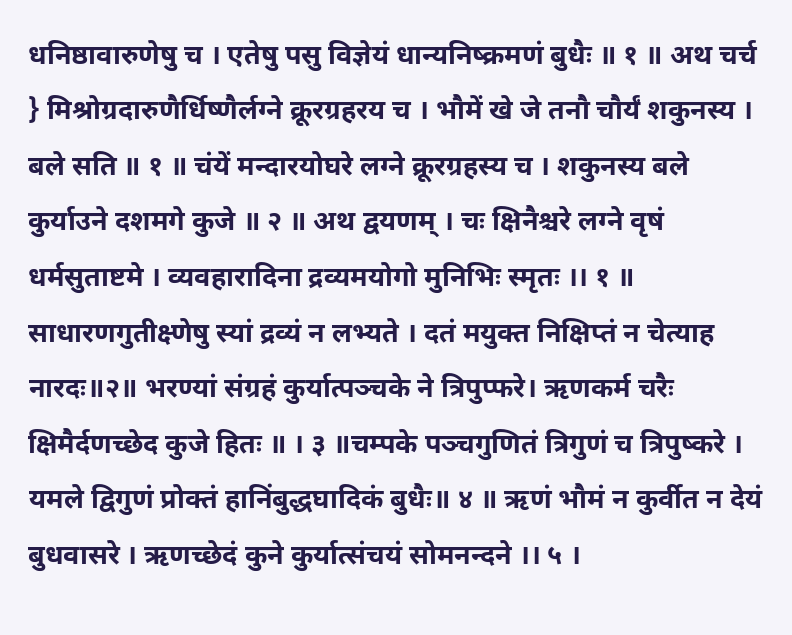धनिष्ठावारुणेषु च । एतेषु पसु विज्ञेयं धान्यनिष्क्रमणं बुधैः ॥ १ ॥ अथ चर्च } मिश्रोग्रदारुणैर्धिष्णैर्लग्ने क्रूरग्रहरय च । भौमें खे जे तनौ चौर्यं शकुनस्य । बले सति ॥ १ ॥ चंयें मन्दारयोघरे लग्ने क्रूरग्रहस्य च । शकुनस्य बले कुर्याउने दशमगे कुजे ॥ २ ॥ अथ द्वयणम् । चः क्षिनैश्चरे लग्ने वृषं धर्मसुताष्टमे । व्यवहारादिना द्रव्यमयोगो मुनिभिः स्मृतः ।। १ ॥ साधारणगुतीक्ष्णेषु स्यां द्रव्यं न लभ्यते । दतं मयुक्त निक्षिप्तं न चेत्याह नारदः॥२॥ भरण्यां संग्रहं कुर्यात्पञ्चके ने त्रिपुप्फरे। ऋणकर्म चरैः क्षिमैर्दणच्छेद कुजे हितः ॥ । ३ ॥चम्पके पञ्चगुणितं त्रिगुणं च त्रिपुष्करे । यमले द्विगुणं प्रोक्तं हानिंबुद्धघादिकं बुधैः॥ ४ ॥ ऋणं भौमं न कुर्वीत न देयं बुधवासरे । ऋणच्छेदं कुने कुर्यात्संचयं सोमनन्दने ।। ५ ।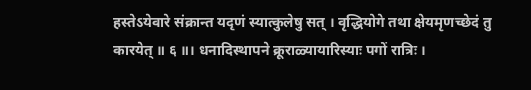हस्तेऽयेवारे संक्रान्त यदृणं स्यात्कुलेषु सत् । वृद्धियोगे तथा क्षेयमृणच्छेदं तु कारयेत् ॥ ६ ॥। धनादिस्थापने क्रूराळ्यायारिस्याः पगों रात्रिः ।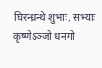घिरन्ध्रन्थे शुभाः. सभ्याः कृष्णेऽञ्जो धनगो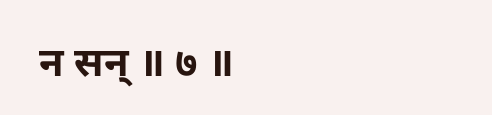न सन् ॥ ७ ॥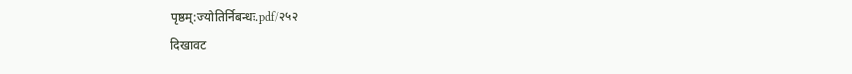पृष्ठम्:ज्योतिर्निबन्धः.pdf/२५२
दिखावट